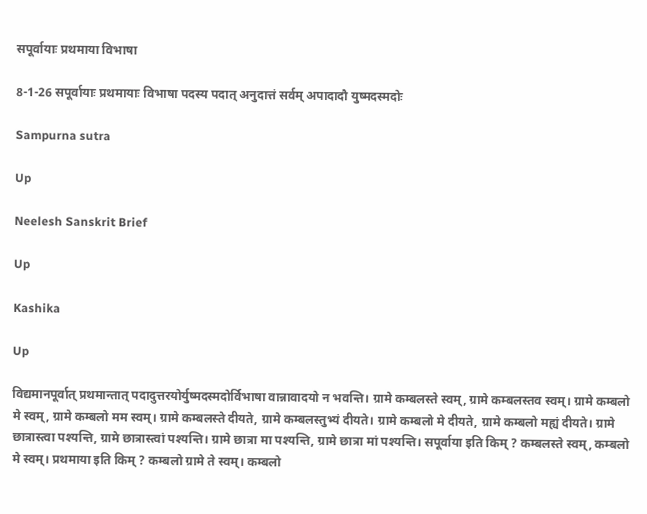सपूर्वायाः प्रथमाया विभाषा

8-1-26 सपूर्वायाः प्रथमायाः विभाषा पदस्य पदात् अनुदात्तं सर्वम् अपादादौ युष्मदस्मदोः

Sampurna sutra

Up

Neelesh Sanskrit Brief

Up

Kashika

Up

विद्यमानपूर्वात् प्रथमान्तात् पदादुत्तरयोर्युष्मदस्मदोर्विभाषा वान्नावादयो न भवन्ति। ग्रामे कम्बलस्ते स्वम्, ग्रामे कम्बलस्तव स्वम्। ग्रामे कम्बलो मे स्वम्, ग्रामे कम्बलो मम स्वम्। ग्रामे कम्बलस्ते दीयते, ग्रामे कम्बलस्तुभ्यं दीयते। ग्रामे कम्बलो मे दीयते, ग्रामे कम्बलो मह्यं दीयते। ग्रामे छात्रास्त्वा पश्यन्ति, ग्रामे छात्रास्त्वां पश्यन्ति। ग्रामे छात्रा मा पश्यन्ति, ग्रामे छात्रा मां पश्यन्ति। सपूर्वाया इति किम् ? कम्बलस्ते स्वम्, कम्बलो मे स्वम्। प्रथमाया इति किम् ? कम्बलो ग्रामे ते स्वम्। कम्बलो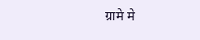ग्रामे मे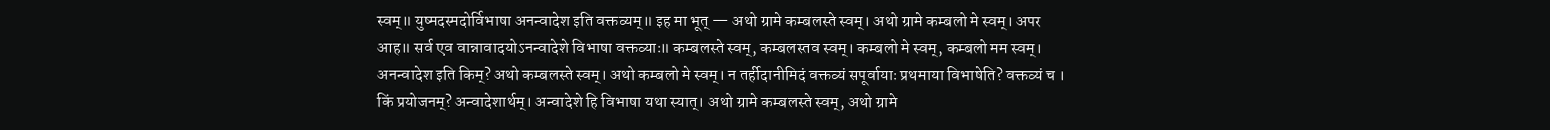स्वम्॥ युष्मदस्मदोर्विभाषा अनन्वादेश इति वक्तव्यम्॥ इह मा भूत् — अथो ग्रामे कम्बलस्ते स्वम्। अथो ग्रामे कम्बलो मे स्वम्। अपर आह॥ सर्व एव वान्नावादयोऽनन्वादेशे विभाषा वक्तव्याः॥ कम्बलस्ते स्वम्, कम्बलस्तव स्वम्। कम्बलो मे स्वम्, कम्बलो मम स्वम्। अनन्वादेश इति किम्? अथो कम्बलस्ते स्वम्। अथो कम्बलो मे स्वम्। न तर्हीदानीमिदं वक्तव्यं सपूर्वायाः प्रथमाया विभाषेति? वक्तव्यं च । किं प्रयोजनम्? अन्वादेशार्थम्। अन्वादेशे हि विभाषा यथा स्यात्। अथो ग्रामे कम्बलस्ते स्वम्, अथो ग्रामे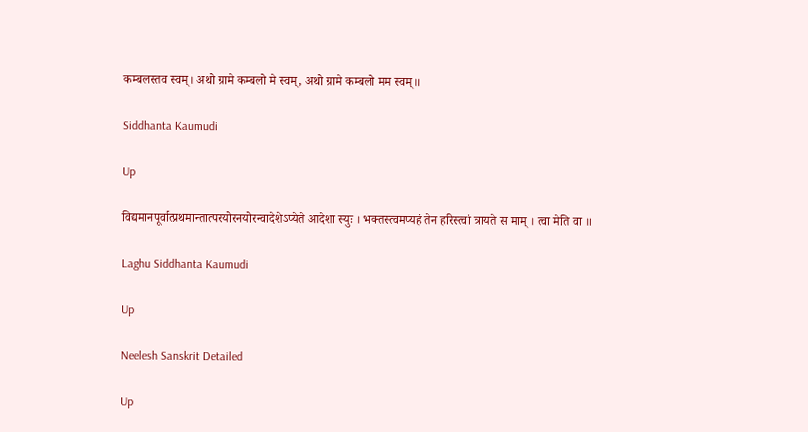कम्बलस्तव स्वम्। अथो ग्रामे कम्बलो मे स्वम्, अथो ग्रामे कम्बलो मम स्वम्॥

Siddhanta Kaumudi

Up

विद्यमानपूर्वात्प्रथमान्तात्परयोरनयोरन्वादेशेऽप्येते आदेशा स्युः । भक्तस्त्वमप्यहं तेन हरिस्त्वां त्रायते स माम् । त्वा मेति वा ॥

Laghu Siddhanta Kaumudi

Up

Neelesh Sanskrit Detailed

Up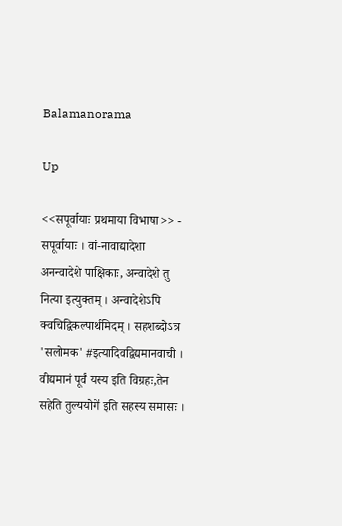Balamanorama

Up

<<सपूर्वायाः प्रथमाया विभाषा>> - सपूर्वायाः । वां-नावाद्यादेशा अनन्वादेशे पाक्षिकाः, अन्वादेशे तु नित्या इत्युक्तम् । अन्वादेशेऽपि क्वचिद्विकल्पार्थमिदम् । सहशब्दोऽत्र 'सलोमक' #इत्यादिवद्विद्यमानवाची । वीद्यमानं पूर्वं यस्य इति विग्रहः,तेन सहेति तुल्ययोगे॑ इति सहस्य समासः ।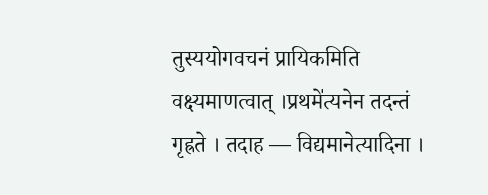तुस्ययोगवचनं प्रायिकमिति वक्ष्यमाणत्वात् ।प्रथमे॑त्यनेन तदन्तं गृह्रते । तदाह — विद्यमानेत्यादिना ।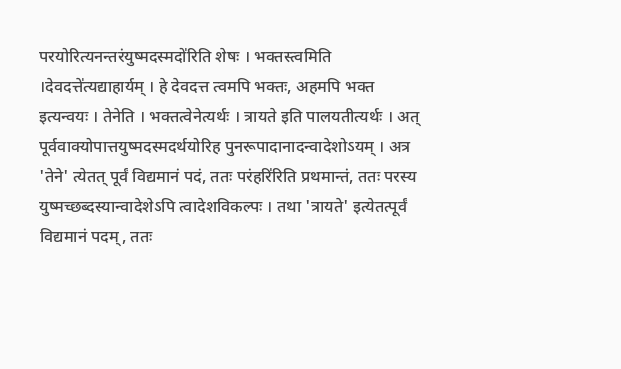परयोरित्यनन्तरंयुष्मदस्मदो॑रिति शेषः । भक्तस्त्वमिति ।देवदत्ते॑त्यद्याहार्यम् । हे देवदत्त त्वमपि भक्तः, अहमपि भक्त इत्यन्वयः । तेनेति । भक्तत्वेनेत्यर्थः । त्रायते इति पालयतीत्यर्थः । अत् पूर्ववाक्योपात्तयुष्मदस्मदर्थयोरिह पुनरूपादानादन्वादेशोऽयम् । अत्र 'तेने' त्येतत् पूर्वं विद्यमानं पदं, ततः परंहरि॑रिति प्रथमान्तं, ततः परस्य युष्मच्छब्दस्यान्वादेशेऽपि त्वादेशविकल्पः । तथा 'त्रायते' इत्येतत्पूर्वं विद्यमानं पदम्, ततः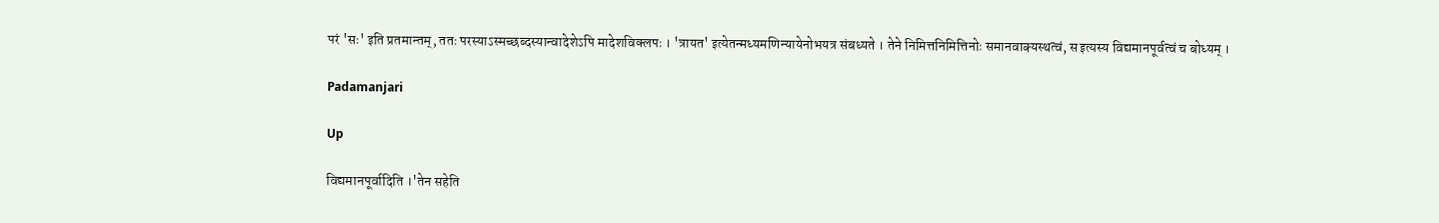परं 'सः' इति प्रतमान्तम्, ततः परस्याऽस्मच्छब्दस्यान्वादेशेऽपि मादेशविक्लपः । 'त्रायत' इत्येतन्मध्यमणिन्यायेनोभयत्र संबध्यते । तेने निमित्तनिमित्तिनोः समानवाक्यस्थत्वं, स इत्यस्य विद्यमानपूर्वत्वं च बोध्यम् ।

Padamanjari

Up

विद्यमानपूर्वादिति ।'तेन सहेति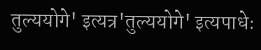तुल्ययोगे' इत्यत्र'तुल्ययोगे' इत्यपाधेः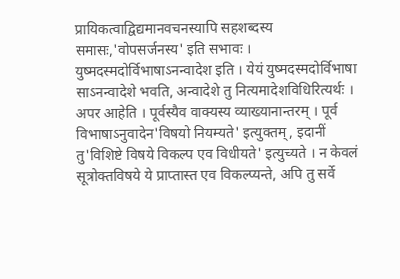प्रायिकत्वाद्विद्यमानवचनस्यापि सहशब्दस्य समासः,'वोपसर्जनस्य' इति सभावः । युष्मदस्मदोर्विभाषाऽनन्वादेश इति । येयं युष्मदस्मदोर्विभाषा साऽनन्वादेशे भवति, अन्वादेशे तु नित्यमादेशविधिरित्यर्थः । अपर आहेति । पूर्वस्यैव वाक्यस्य व्याख्यानान्तरम् । पूर्व विभाषाऽनुवादेन'विषयो नियम्यते' इत्युक्तम्, इदानीं तु'विशिष्टे विषये विकल्प एव विधीयते' इत्युच्यते । न केवलं सूत्रोक्तविषये ये प्राप्तास्त एव विकल्प्यन्ते, अपि तु सर्वे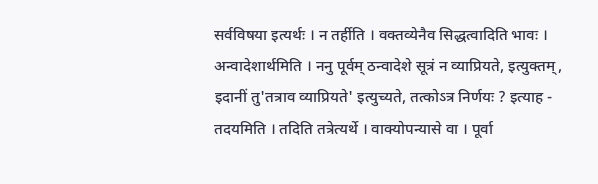सर्वविषया इत्यर्थः । न तर्हीति । वक्तव्येनैव सिद्धत्वादिति भावः । अन्वादेशार्थमिति । ननु पूर्वम् ठन्वादेशे सूत्रं न व्याप्रियते, इत्युक्तम्, इदानीं तु'तत्राव व्याप्रियते' इत्युच्यते, तत्कोऽत्र निर्णयः ? इत्याह - तदयमिति । तदिति तत्रेत्यर्थे । वाक्योपन्यासे वा । पूर्वा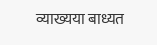व्याख्यया बाध्यत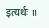इत्यर्थः ॥